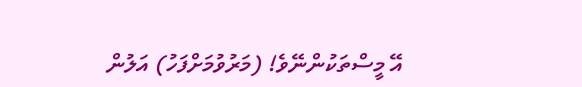އޭ މީސްތަކުންނޭވެ! (މަރުވުމަށްފަހު) އަލުން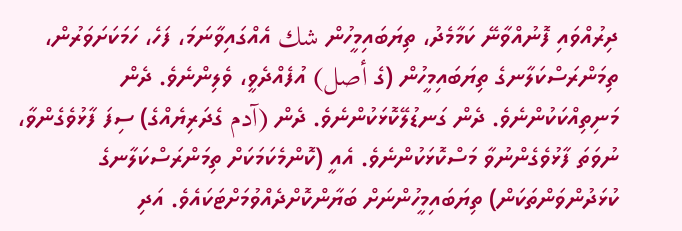ދިރުއްވައި ފޮނުއްވާނޭ ކަމާމެދު، ތިޔަބައިމީހުން شك އެއްގައިވާނަމަ، ފަހެ، ހަމަކަށަވަރުން، ތިމަންރަސްކަލާނގެ ތިޔަބައިމީހުން (ގެ أصل) އުފެއްދެވީ، ވެލިންނެވެ. ދެން މަނިތިއްކަކުންނެވެ. ދެން ގަނޑުލޭކޮޅަކުންނެވެ. ދެން (آدم ގެދަރިޔެއްގެ) ސިފަ ފާޅުވެގެންވާ، ނުވަތަ ފާޅުވެގެންނުވާ މަސްކޮޅަކުންނެވެ. އެއީ (ކޮންމެކަމަކަށް ތިމަންރަސްކަލާނގެ ކުޅަދުންވަންތަކަން) ތިޔަބައިމީހުންނަށް ބަޔާންކޮށްދެއްވުމަށްޓަކައެވެ. އަދި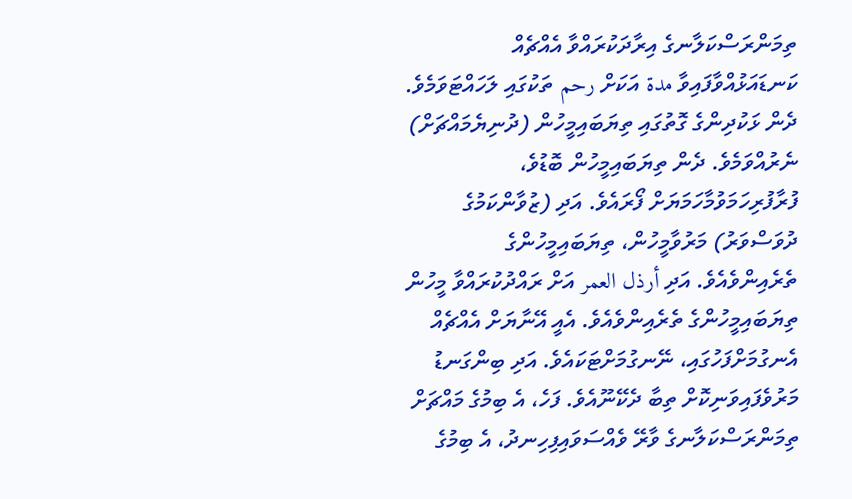ތިމަންރަސްކަލާނގެ އިރާދަކުރައްވާ އެއްޗެއް ކަނޑައަޅުއްވާފައިވާ مدة އަކަށް رحم ތަކުގައި ލަހައްޓަވަމެވެ. ދެން ޅަކުދިންގެ ގޮތުގައި ތިޔަބައިމީހުން (ދުނިޔެމައްޗަށް) ނެރުއްވަމެވެ. ދެން ތިޔަބައިމީހުން ބޮޑުވެ، ފުރާފުރިހަމަވުމާހަމަޔަށް ފޯރައެވެ. އަދި (ޒުވާންކަމުގެ ދުވަސްވަރު) މަރުވާމީހުން، ތިޔަބައިމީހުންގެ ތެރެއިންވެއެވެ. އަދި أرذل العمر އަށް ރައްދުކުރައްވާ މީހުން ތިޔަބައިމީހުންގެ ތެރެއިންވެއެވެ. އެއީ އޭނާޔަށް އެއްޗެއް އެނގުމަށްފަހުގައި، ނޭނގުމަށްޓަކައެވެ. އަދި ބިންގަނޑު މަރުވެފައިވަނިކޮށް ތިބާ ދެކޭނޫއެވެ. ފަހެ، އެ ބިމުގެ މައްޗަށް ތިމަންރަސްކަލާނގެ ވާރޭ ވެއްސަވައިފިހިނދު، އެ ބިމުގެ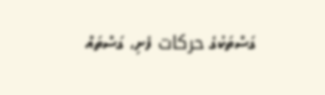ގަސްތަކުގެ حركات ފެށި، ގަސްތައް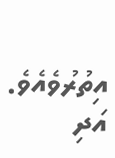އިތުރުވެއެވެ. އަދި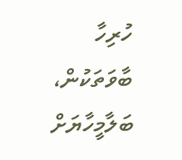ހުރިހާ ބާވަތަކުން، ބަލާމީހާޔަށް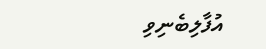އުފާލިބެނިވި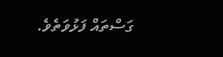ގަސްތައް ފަޅުވަތެވެ.